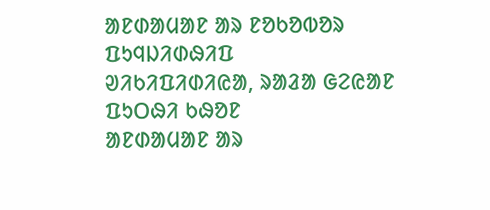ᱟᱱᱰᱟᱢᱟᱱ ᱟᱨ ᱱᱚᱠᱚᱵᱚᱨ ᱯᱩᱧᱡᱤᱰᱷᱤᱯ
ᱣᱤᱠᱤᱯᱤᱰᱤᱭᱟ, ᱨᱟᱲᱟ ᱜᱮᱭᱟᱱ ᱯᱩᱛᱷᱤ ᱠᱷᱚᱱ
ᱟᱱᱰᱟᱢᱟᱱ ᱟᱨ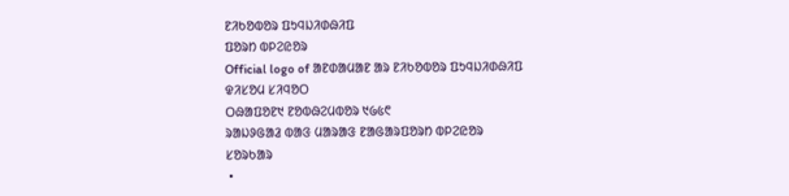ᱱᱤᱠᱚᱵᱚᱨ ᱯᱩᱧᱡᱤᱰᱷᱤᱯ
ᱯᱚᱨᱴ ᱵᱞᱮᱭᱚᱨ
Official logo of ᱟᱱᱰᱟᱢᱟᱱ ᱟᱨ ᱱᱤᱠᱚᱵᱚᱨ ᱯᱩᱧᱡᱤᱰᱷᱤᱯ
ᱫᱤᱥᱚᱢ ᱥᱤᱧᱚᱛ
ᱛᱷᱟᱯᱚᱱ᱑ ᱱᱚᱵᱷᱮᱢᱵᱚᱨ ᱑᱙᱕᱖
ᱨᱟᱡᱽᱜᱟᱲ ᱵᱟᱝ ᱢᱟᱨᱟᱝ ᱱᱟᱜᱟᱨᱯᱚᱨᱴ ᱵᱞᱮᱭᱚᱨ
ᱥᱚᱨᱠᱟᱨ
 •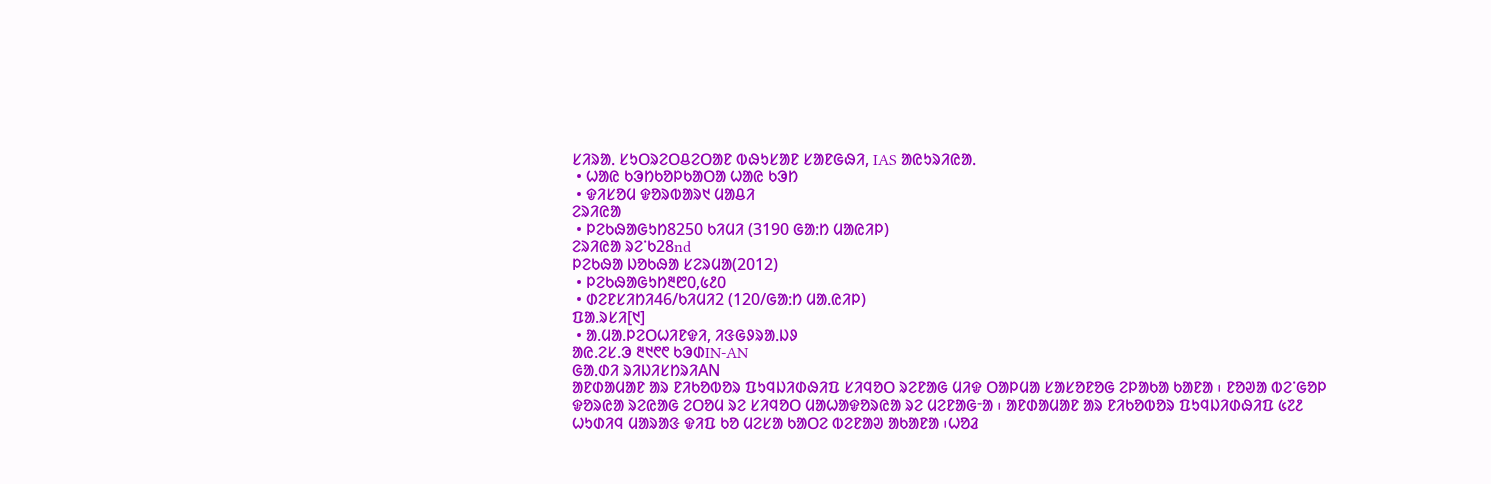ᱥᱤᱨᱟᱹ ᱥᱩᱛᱨᱮᱛᱪᱮᱛᱟᱱ ᱵᱷᱩᱥᱟᱱ ᱥᱟᱱᱜᱷᱤ, IAS ᱟᱭᱩᱨᱤᱭᱟᱹ
 • ᱦᱟᱭ ᱠᱳᱴᱠᱚᱞᱠᱟᱛᱟ ᱦᱟᱭ ᱠᱳᱴ
 • ᱫᱤᱥᱚᱢ ᱫᱚᱨᱵᱟᱨ᱑ ᱢᱟᱪᱤ
ᱮᱨᱤᱭᱟ
 • ᱞᱮᱠᱷᱟᱜᱩᱴ8250 ᱠᱤᱢᱤ (3190 ᱜᱟᱺᱴ ᱢᱟᱭᱤᱞ)
ᱮᱨᱤᱭᱟ ᱨᱮᱸᱠ28nd
ᱞᱮᱠᱷᱟ ᱡᱚᱠᱷᱟ ᱥᱮᱨᱢᱟ(2012)
 • ᱞᱮᱠᱷᱟᱜᱩᱴ᱓᱘᱐,᱕᱒᱐
 • ᱰᱮᱱᱥᱤᱴᱤ46/ᱠᱤᱢᱤ2 (120/ᱜᱟᱺᱴ ᱢᱟᱹᱭᱤᱞ)
ᱯᱟ.ᱨᱥᱤ[᱑]
 • ᱟ.ᱢᱟ.ᱞᱮᱛᱦᱤᱱᱫᱤ, ᱤᱝᱜᱽᱨᱟᱹᱡᱽ
ᱟᱭ.ᱮᱥ.ᱳ ᱓᱑᱖᱖ ᱠᱳᱰIN-AN
ᱜᱟᱹᱰᱤ ᱨᱤᱡᱤᱥᱴᱨᱤAN
ᱟᱱᱰᱟᱢᱟᱱ ᱟᱨ ᱱᱤᱠᱚᱵᱚᱨ ᱯᱩᱧᱡᱤᱰᱷᱤᱯ ᱥᱤᱧᱚᱛ ᱨᱮᱱᱟᱜ ᱢᱤᱫ ᱛᱟᱞᱢᱟ ᱥᱟᱥᱚᱱᱚᱜ ᱮᱞᱟᱠᱟ ᱠᱟᱱᱟ ᱾ ᱱᱚᱣᱟ ᱵᱮᱸᱜᱚᱞ ᱫᱚᱨᱭᱟ ᱨᱮᱭᱟᱜ ᱮᱛᱚᱢ ᱨᱮ ᱥᱤᱧᱚᱛ ᱢᱟᱦᱟᱫᱚᱨᱭᱟ ᱨᱮ ᱢᱮᱱᱟᱜᱼᱟ ᱾ ᱟᱱᱰᱟᱢᱟᱱ ᱟᱨ ᱱᱤᱠᱚᱵᱚᱨ ᱯᱩᱧᱡᱤᱰᱷᱤᱯ ᱕᱗᱒ ᱦᱩᱰᱤᱧ ᱢᱟᱨᱟᱝ ᱫᱤᱯ ᱠᱚ ᱢᱮᱥᱟ ᱠᱟᱛᱮ ᱵᱮᱱᱟᱣ ᱟᱠᱟᱱᱟ ᱾ᱦᱚᱲ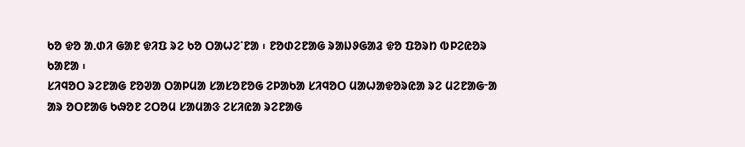ᱠᱚ ᱫᱚ ᱟᱹᱰᱤ ᱜᱟᱱ ᱫᱤᱯ ᱨᱮ ᱠᱚ ᱛᱟᱦᱮᱸᱱᱟ ᱾ ᱱᱚᱰᱮᱱᱟᱜ ᱨᱟᱡᱽᱜᱟᱲ ᱫᱚ ᱯᱚᱨᱴ ᱵᱞᱮᱭᱚᱨ ᱠᱟᱱᱟ ᱾
ᱥᱤᱧᱚᱛ ᱨᱮᱱᱟᱜ ᱱᱚᱣᱟ ᱛᱟᱞᱢᱟ ᱥᱟᱥᱚᱱᱚᱜ ᱮᱞᱟᱠᱟ ᱥᱤᱧᱚᱛ ᱢᱟᱦᱟᱫᱚᱨᱭᱟ ᱨᱮ ᱢᱮᱱᱟᱜᱼᱟ ᱟᱨ ᱚᱛᱱᱟᱜ ᱠᱷᱚᱱ ᱮᱛᱚᱢ ᱥᱟᱢᱟᱝ ᱮᱥᱤᱭᱟ ᱨᱮᱱᱟᱜ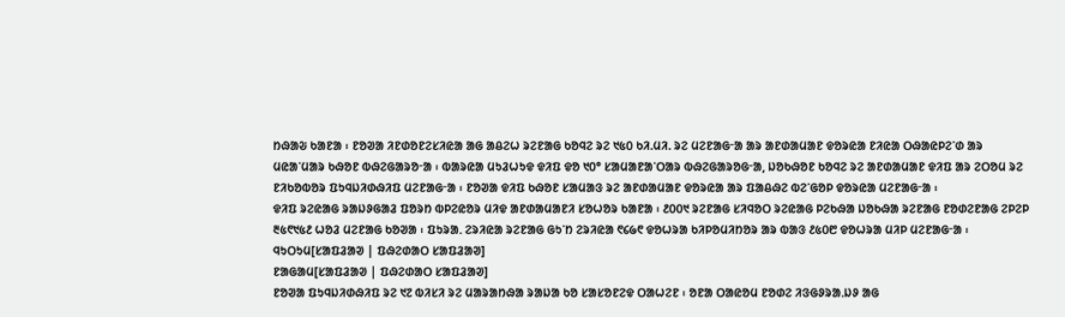ᱴᱷᱟᱶ ᱠᱟᱱᱟ ᱾ ᱱᱚᱣᱟ ᱤᱱᱰᱚᱱᱮᱥᱤᱭᱟ ᱟᱜ ᱟᱪᱮᱦ ᱨᱮᱱᱟᱜ ᱠᱚᱧᱮ ᱨᱮ ᱑᱕᱐ ᱠᱤ.ᱢᱤ. ᱨᱮ ᱢᱮᱱᱟᱜᱼᱟ ᱟᱨ ᱟᱱᱰᱟᱢᱟᱱ ᱫᱚᱨᱭᱟ ᱱᱤᱭᱟ ᱛᱷᱟᱭᱞᱮᱸᱰ ᱟᱨ ᱢᱭᱟᱸᱢᱟᱨ ᱠᱷᱚᱱ ᱵᱷᱮᱜᱟᱨᱚᱼᱟ ᱾ ᱵᱟᱨᱭᱟ ᱢᱩᱲᱦᱩᱫ ᱫᱤᱯ ᱫᱚ ᱑᱐° ᱥᱟᱢᱟᱱᱟᱸᱛᱟᱨ ᱵᱷᱮᱜᱟᱨᱚᱜᱼᱟ, ᱡᱚᱠᱷᱚᱱ ᱠᱚᱧᱮ ᱨᱮ ᱟᱱᱰᱟᱢᱟᱱ ᱫᱤᱯ ᱟᱨ ᱮᱛᱚᱢ ᱨᱮ ᱱᱤᱠᱚᱵᱚᱨ ᱯᱩᱧᱡᱤᱰᱷᱤᱯ ᱢᱮᱱᱟᱜᱼᱟ ᱾ ᱱᱚᱣᱟ ᱫᱤᱯ ᱠᱷᱚᱱ ᱥᱟᱢᱟᱝ ᱨᱮ ᱟᱱᱰᱟᱢᱟᱱ ᱫᱚᱨᱭᱟ ᱟᱨ ᱯᱟᱪᱷᱮ ᱵᱮᱸᱜᱚᱞ ᱫᱚᱨᱭᱟ ᱢᱮᱱᱟᱜᱼᱟ ᱾
ᱫᱤᱯ ᱨᱮᱭᱟᱜ ᱨᱟᱡᱽᱜᱟᱲ ᱯᱚᱨᱴ ᱵᱞᱮᱭᱚᱨ ᱢᱤᱫ ᱟᱱᱰᱟᱢᱟᱱᱤ ᱥᱚᱦᱚᱨ ᱠᱟᱱᱟ ᱾ ᱒᱐᱐᱑ ᱨᱮᱱᱟᱜ ᱥᱤᱧᱚᱛ ᱨᱮᱭᱟᱜ ᱞᱮᱠᱷᱟ ᱡᱚᱠᱷᱟ ᱨᱮᱱᱟᱜ ᱱᱚᱰᱮᱱᱟᱜ ᱮᱞᱮᱞ ᱓᱕᱖᱑᱕᱒ ᱦᱚᱲ ᱢᱮᱱᱟᱜ ᱠᱚᱣᱟ ᱾ ᱯᱩᱨᱟᱹ ᱮᱨᱤᱭᱟ ᱨᱮᱱᱟᱜ ᱜᱩᱸᱴ ᱮᱨᱤᱭᱟ ᱖᱔᱙᱖ ᱫᱚᱦᱨᱟ ᱠᱤᱞᱚᱢᱤᱴᱚᱨ ᱟᱨ ᱵᱟᱝ ᱒᱕᱐᱘ ᱫᱚᱦᱨᱟ ᱢᱤᱞ ᱢᱮᱱᱟᱜᱼᱟ ᱾
ᱧᱩᱛᱩᱢ[ᱥᱟᱯᱲᱟᱣ | ᱯᱷᱮᱰᱟᱛ ᱥᱟᱯᱲᱟᱣ]
ᱱᱟᱜᱟᱢ[ᱥᱟᱯᱲᱟᱣ | ᱯᱷᱮᱰᱟᱛ ᱥᱟᱯᱲᱟᱣ]
ᱱᱚᱣᱟ ᱯᱩᱧᱡᱤᱰᱷᱤᱯ ᱨᱮ ᱑᱗ ᱵᱤᱥᱤ ᱨᱮ ᱢᱟᱨᱟᱴᱷᱟ ᱨᱟᱡᱟ ᱠᱚ ᱥᱟᱥᱚᱱᱮᱫ ᱛᱟᱦᱮᱱ ᱾ ᱚᱱᱟ ᱛᱟᱭᱚᱢ ᱱᱚᱰᱮ ᱤᱝᱜᱽᱨᱟᱹᱡᱽ ᱟᱜ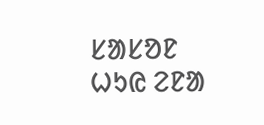ᱥᱟᱥᱚᱱ ᱦᱩᱭ ᱮᱱᱟ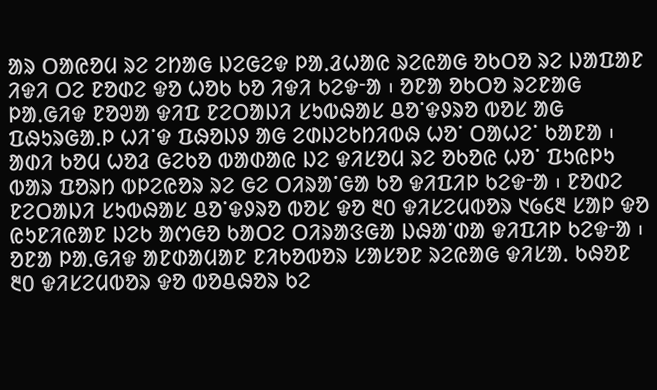ᱟᱨ ᱛᱟᱭᱚᱢ ᱨᱮ ᱮᱴᱟᱜ ᱡᱮᱜᱮᱫ ᱞᱟᱹᱲᱦᱟᱭ ᱨᱮᱭᱟᱜ ᱚᱠᱛᱚ ᱨᱮ ᱡᱟᱯᱟᱱ ᱤᱫᱤ ᱛᱮ ᱱᱚᱰᱮ ᱫᱚ ᱦᱚᱠ ᱠᱚ ᱤᱫᱤ ᱠᱮᱫᱼᱟ ᱾ ᱚᱱᱟ ᱚᱠᱛᱚ ᱨᱮᱱᱟᱜ ᱞᱟᱹᱜᱤᱫ ᱱᱚᱣᱟ ᱫᱤᱯ ᱱᱮᱛᱟᱡᱤ ᱥᱩᱵᱷᱟᱥ ᱪᱚᱸᱫᱽᱨᱚ ᱵᱚᱥ ᱟᱜ ᱯᱷᱩᱨᱜᱟᱹᱞ ᱦᱤᱸᱫ ᱯᱷᱚᱡᱽ ᱟᱜ ᱮᱰᱡᱮᱠᱴᱤᱵᱷ ᱦᱚᱸ ᱛᱟᱦᱮᱸ ᱠᱟᱱᱟ ᱾ ᱟᱰᱤ ᱠᱚᱢ ᱦᱚᱲ ᱜᱮᱠᱚ ᱵᱟᱰᱟᱭ ᱡᱮ ᱫᱤᱥᱚᱢ ᱨᱮ ᱚᱠᱚᱭ ᱦᱚᱸ ᱯᱩᱭᱞᱩ ᱵᱟᱨ ᱯᱚᱨᱴ ᱵᱞᱮᱭᱚᱨ ᱨᱮ ᱜᱮ ᱛᱤᱨᱟᱸᱜᱟ ᱠᱚ ᱫᱤᱯᱤᱞ ᱠᱮᱫᱼᱟ ᱾ ᱱᱚᱰᱮ ᱱᱮᱛᱟᱡᱤ ᱥᱩᱵᱷᱟᱥ ᱪᱚᱸᱫᱽᱨᱚ ᱵᱚᱥ ᱫᱚ ᱓᱐ ᱫᱤᱥᱮᱢᱵᱚᱨ ᱑᱙᱔᱓ ᱥᱟᱞ ᱫᱚ ᱭᱩᱱᱤᱭᱟᱱ ᱡᱮᱠ ᱟᱬᱜᱚ ᱠᱟᱛᱮ ᱛᱤᱨᱟᱝᱜᱟ ᱡᱷᱟᱸᱰᱟ ᱫᱤᱯᱤᱞ ᱠᱮᱫᱼᱟ ᱾ ᱚᱱᱟ ᱞᱟᱹᱜᱤᱫ ᱟᱱᱰᱟᱢᱟᱱ ᱱᱤᱠᱚᱵᱚᱨ ᱥᱟᱥᱚᱱ ᱨᱮᱭᱟᱜ ᱫᱤᱥᱟᱹ ᱠᱷᱚᱱ ᱓᱐ ᱫᱤᱥᱮᱢᱵᱚᱨ ᱫᱚ ᱵᱚᱪᱷᱚᱨ ᱠᱮ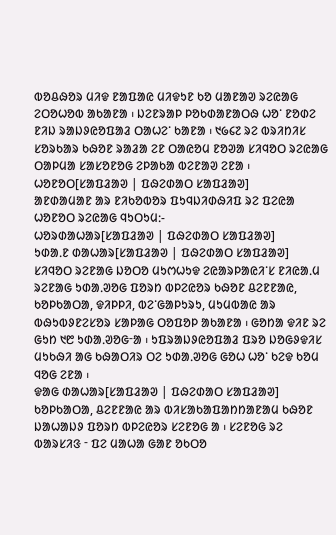ᱵᱚᱪᱷᱚᱨ ᱢᱤᱫ ᱱᱟᱯᱟᱭ ᱢᱤᱫᱩᱱ ᱠᱚ ᱢᱟᱱᱟᱣ ᱨᱮᱭᱟᱜ ᱮᱛᱚᱦᱚᱵ ᱟᱠᱟᱱᱟ ᱾ ᱡᱮᱱᱨᱟᱞ ᱞᱚᱠᱰᱟᱱᱟᱛᱷ ᱦᱚᱸ ᱱᱚᱰᱮ ᱱᱤᱡ ᱨᱟᱡᱽᱭᱚᱯᱟᱲ ᱛᱟᱦᱮᱸ ᱠᱟᱱᱟ ᱾ ᱑᱙᱔᱗ ᱨᱮ ᱵᱨᱤᱴᱤᱥ ᱥᱚᱨᱠᱟᱨ ᱠᱷᱚᱱ ᱨᱟᱲᱟ ᱮᱱ ᱛᱟᱭᱚᱢ ᱱᱚᱣᱟ ᱥᱤᱧᱚᱛ ᱨᱮᱭᱟᱜ ᱛᱟᱞᱢᱟ ᱥᱟᱥᱚᱱᱚᱜ ᱮᱞᱟᱠᱟ ᱵᱮᱱᱟᱣ ᱮᱱᱟ ᱾
ᱦᱚᱱᱚᱛ[ᱥᱟᱯᱲᱟᱣ | ᱯᱷᱮᱰᱟᱛ ᱥᱟᱯᱲᱟᱣ]
ᱟᱱᱰᱟᱢᱟᱱ ᱟᱨ ᱱᱤᱠᱚᱵᱚᱨ ᱯᱩᱧᱡᱤᱰᱷᱤᱯ ᱨᱮ ᱯᱮᱭᱟ ᱦᱚᱱᱚᱛ ᱨᱮᱭᱟᱜ ᱧᱩᱛᱩᱢᱺ-
ᱦᱚᱨᱰᱟᱦᱟᱨ[ᱥᱟᱯᱲᱟᱣ | ᱯᱷᱮᱰᱟᱛ ᱥᱟᱯᱲᱟᱣ]
ᱩᱰᱟᱹᱱ ᱰᱟᱦᱟᱨ[ᱥᱟᱯᱲᱟᱣ | ᱯᱷᱮᱰᱟᱛ ᱥᱟᱯᱲᱟᱣ]
ᱥᱤᱧᱚᱛ ᱨᱮᱱᱟᱜ ᱡᱚᱛᱚ ᱢᱩᱬᱦᱩᱫ ᱮᱭᱟᱨᱞᱟᱭᱤᱸᱥ ᱱᱤᱭᱟᱹᱢ ᱨᱮᱱᱟᱜ ᱩᱰᱟᱹᱣᱚᱜ ᱯᱚᱨᱴ ᱵᱞᱮᱭᱚᱨ ᱠᱷᱚᱱ ᱪᱮᱱᱱᱟᱭ, ᱠᱚᱞᱠᱟᱛᱟ, ᱫᱤᱞᱞᱤ, ᱵᱮᱸᱜᱟᱞᱩᱨᱩ, ᱢᱩᱢᱵᱟᱭ ᱟᱨ ᱵᱷᱩᱵᱽᱱᱮᱥᱚᱨ ᱥᱟᱞᱟᱜ ᱛᱚᱯᱚᱞ ᱟᱠᱟᱱᱟ ᱾ ᱜᱚᱴᱟ ᱫᱤᱱ ᱨᱮ ᱜᱩᱴ ᱑᱘ ᱩᱰᱟᱹᱣᱚᱜᱼᱟ ᱾ ᱩᱯᱨᱟᱡᱽᱭᱚᱯᱟᱲ ᱯᱨᱚ ᱡᱚᱜᱽᱫᱤᱥ ᱢᱩᱠᱷᱤ ᱟᱜ ᱠᱷᱟᱛᱤᱨ ᱛᱮ ᱩᱰᱟᱹᱣᱚᱜ ᱜᱚᱦ ᱦᱚᱸ ᱠᱮᱫ ᱠᱚᱢ ᱧᱚᱜ ᱮᱱᱟ ᱾
ᱫᱟᱜ ᱰᱟᱦᱟᱨ[ᱥᱟᱯᱲᱟᱣ | ᱯᱷᱮᱰᱟᱛ ᱥᱟᱯᱲᱟᱣ]
ᱠᱚᱞᱠᱟᱛᱟ, ᱪᱮᱱᱱᱟᱭ ᱟᱨ ᱵᱤᱥᱟᱠᱟᱯᱟᱴᱴᱟᱱᱟᱢ ᱠᱷᱚᱱ ᱡᱟᱦᱟᱡᱽ ᱯᱚᱨᱴ ᱵᱞᱮᱭᱚᱨ ᱥᱮᱱᱚᱜ ᱟ ᱾ ᱥᱮᱱᱚᱜ ᱨᱮ ᱵᱟᱨᱥᱤᱝ ᱼ ᱯᱮ ᱢᱟᱦᱟ ᱜᱟᱱ ᱚᱠᱛᱚ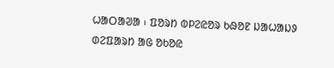ᱦᱟᱛᱟᱣᱟ ᱾ ᱯᱚᱨᱴ ᱵᱞᱮᱭᱚᱨ ᱠᱷᱚᱱ ᱡᱟᱦᱟᱡᱽ ᱰᱮᱯᱟᱨᱴ ᱟᱜ ᱚᱠᱚᱭ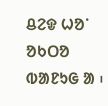ᱪᱮᱫ ᱦᱚᱸ ᱚᱠᱛᱚ ᱵᱟᱱᱩᱜ ᱟ ᱾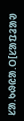ᱥᱟ.ᱠᱷᱭᱟ.ᱛ[ᱥᱟᱯᱲᱟᱣ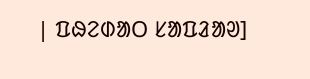| ᱯᱷᱮᱰᱟᱛ ᱥᱟᱯᱲᱟᱣ]